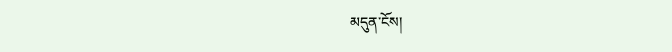མདུན་ངོས།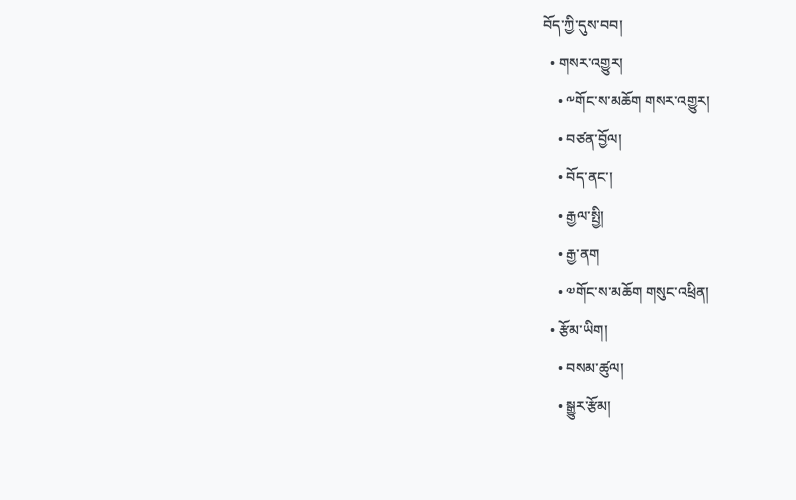བོད་ཀྱི་དུས་བབ།
  • གསར་འགྱུར།
    • ༸གོང་ས་མཆོག གསར་འགྱུར།
    • བཙན་བྱོལ།
    • བོད་ནང་།
    • རྒྱལ་སྤྱི།
    • རྒྱ་ནག
    • ༧གོང་ས་མཆོག གསུང་འཕྲིན།
  • རྩོམ་ཡིག།
    • བསམ་ཚུལ།
    • སྒྱུར་རྩོམ།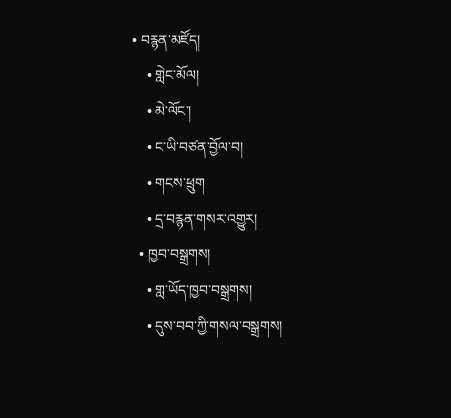• བརྙན་མཛོད།
    • གླེང་མོལ།
    • མེ་ལོང་།
    • ང་ཡི་བཙན་བྱོལ་བ།
    • གངས་ཕྲུག
    • དྲ་བརྙན་གསར་འགྱུར།
  • ཁྱབ་བསྒྲགས།
    • གླ་ཡོད་ཁྱབ་བསྒྲགས།
    • དུས་བབ་ཀྱི་གསལ་བསྒྲགས།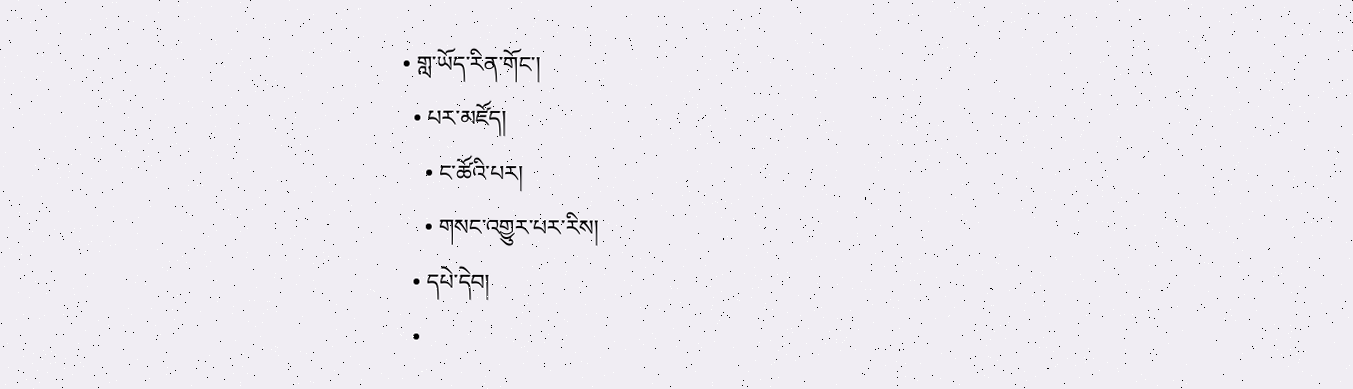• གླ་ཡོད་རིན་གོང་།
  • པར་མཛོད།
    • ང་ཚོའི་པར།
    • གསང་འགྱུར་པར་རིས།
  • དཔེ་དེབ།
  •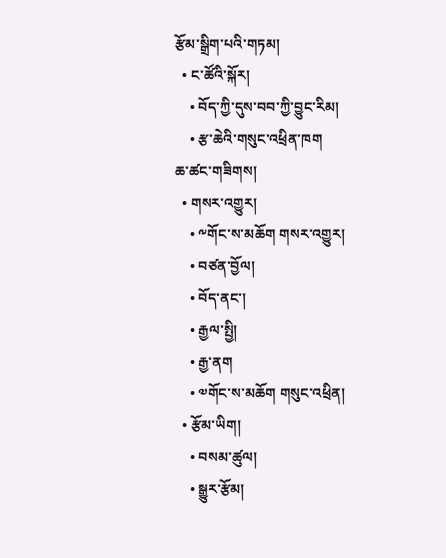རྩོམ་སྒྲིག་པའི་གཏམ།
  • ང་ཚོའི་སྐོར།
    • བོད་ཀྱི་དུས་བབ་ཀྱི་བྱུང་རིམ།
    • རྩ་ཆེའི་གསུང་འཕྲིན་ཁག
ཆ་ཚང་གཟིགས།
  • གསར་འགྱུར།
    • ༸གོང་ས་མཆོག གསར་འགྱུར།
    • བཙན་བྱོལ།
    • བོད་ནང་།
    • རྒྱལ་སྤྱི།
    • རྒྱ་ནག
    • ༧གོང་ས་མཆོག གསུང་འཕྲིན།
  • རྩོམ་ཡིག།
    • བསམ་ཚུལ།
    • སྒྱུར་རྩོམ།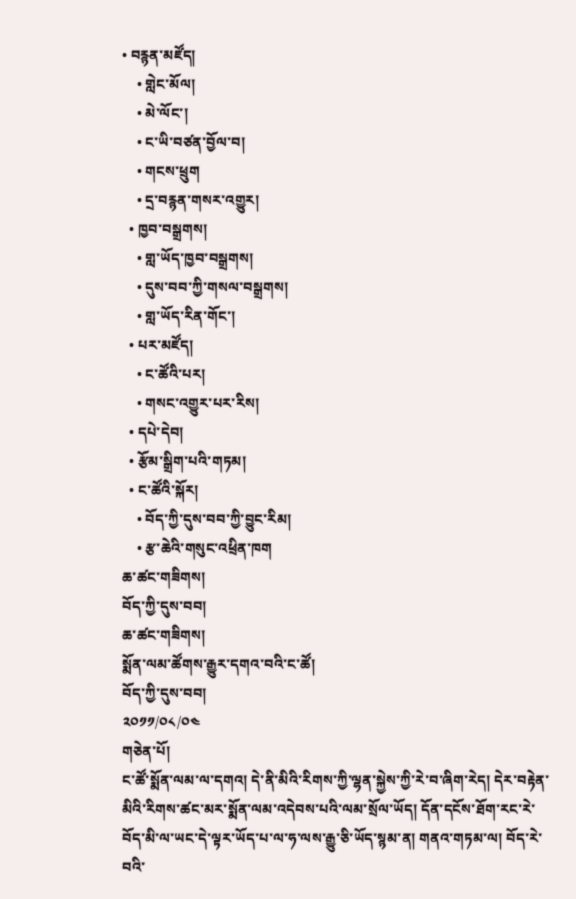• བརྙན་མཛོད།
    • གླེང་མོལ།
    • མེ་ལོང་།
    • ང་ཡི་བཙན་བྱོལ་བ།
    • གངས་ཕྲུག
    • དྲ་བརྙན་གསར་འགྱུར།
  • ཁྱབ་བསྒྲགས།
    • གླ་ཡོད་ཁྱབ་བསྒྲགས།
    • དུས་བབ་ཀྱི་གསལ་བསྒྲགས།
    • གླ་ཡོད་རིན་གོང་།
  • པར་མཛོད།
    • ང་ཚོའི་པར།
    • གསང་འགྱུར་པར་རིས།
  • དཔེ་དེབ།
  • རྩོམ་སྒྲིག་པའི་གཏམ།
  • ང་ཚོའི་སྐོར།
    • བོད་ཀྱི་དུས་བབ་ཀྱི་བྱུང་རིམ།
    • རྩ་ཆེའི་གསུང་འཕྲིན་ཁག
ཆ་ཚང་གཟིགས།
བོད་ཀྱི་དུས་བབ།
ཆ་ཚང་གཟིགས།
སྨོན་ལམ་ཚོགས་རྒྱུར་དགའ་བའི་ང་ཚོ།
བོད་ཀྱི་དུས་བབ།
༢༠༡༡/༠༨/༠༤
གཅེན་པོ།
ང་ཚོ་སྨོན་ལམ་ལ་དགའ། དེ་ནི་མིའི་རིགས་ཀྱི་ལྷན་སྐྱེས་ཀྱི་རེ་བ་ཞིག་རེད། དེར་བརྟེན་མིའི་རིགས་ཚང་མར་སྨོན་ལམ་འདེབས་པའི་ལམ་སྲོལ་ཡོད། དོན་དངོས་ཐོག་རང་རེ་བོད་མི་ལ་ཡང་དེ་ལྟར་ཡོད་པ་ལ་ཧ་ལས་རྒྱུ་ཅི་ཡོད་སྙམ་ན། གནའ་གཏམ་ལ། བོད་རེ་བའི་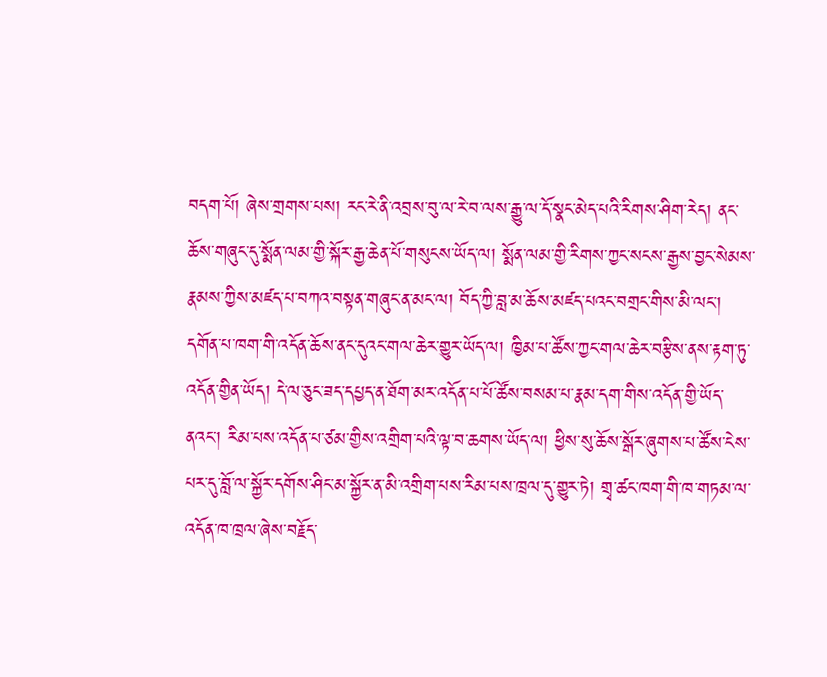བདག་པོ། ཞེས་གྲགས་པས། རང་རེ་ནི་འབྲས་བུ་ལ་རེ་བ་ལས་རྒྱུ་ལ་དོ་སྣང་མེད་པའི་རིགས་ཤིག་རེད། ནང་ཆོས་གཞུང་དུ་སྨོན་ལམ་གྱི་སྐོར་རྒྱ་ཆེན་པོ་གསུངས་ཡོད་ལ། སྨོན་ལམ་གྱི་རིགས་ཀྱང་སངས་རྒྱས་བྱང་སེམས་རྣམས་ཀྱིས་མཛད་པ་བཀའ་བསྟན་གཞུང་ན་མང་ལ། བོད་ཀྱི་བླ་མ་ཆོས་མཛད་པའང་བགྲང་གིས་མི་ལང་། དགོན་པ་ཁག་གི་འདོན་ཆོས་ནང་དུའང་གལ་ཆེར་གྱུར་ཡོད་ལ། ཁྱིམ་པ་ཚོས་ཀྱང་གལ་ཆེར་བརྩིས་ནས་རྟག་ཏུ་འདོན་གྱིན་ཡོད། དེ་ལ་ཅུང་ཟད་དཔྱད་ན་ཐོག་མར་འདོན་པ་པོ་ཚོས་བསམ་པ་རྣམ་དག་གིས་འདོན་གྱི་ཡོད་ནའང་། རིམ་པས་འདོན་པ་ཙམ་གྱིས་འགྲིག་པའི་ལྟ་བ་ཆགས་ཡོད་ལ། ཕྱིས་སུ་ཆོས་སྒོར་ཞུགས་པ་ཚོས་ངེས་པར་དུ་བློ་ལ་སྐྱོར་དགོས་ཤིང་མ་སྐྱོར་ན་མི་འགྲིག་པས་རིམ་པས་ཁྲལ་དུ་གྱུར་ཏེ། གྲྭ་ཚང་ཁག་གི་ཁ་གཏམ་ལ་འདོན་ཁ་ཁྲལ་ཞེས་བརྗོད་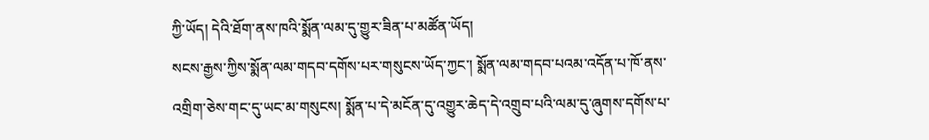ཀྱི་ཡོད། དེའི་ཐོག་ནས་ཁའི་སྨོན་ལམ་དུ་གྱུར་ཟིན་པ་མཚོན་ཡོད།
སངས་རྒྱས་ཀྱིས་སྨོན་ལམ་གདབ་དགོས་པར་གསུངས་ཡོད་ཀྱང་། སྨོན་ལམ་གདབ་པའམ་འདོན་པ་ཁོ་ནས་འགྲིག་ཅེས་གང་དུ་ཡང་མ་གསུངས། སྨོན་པ་དེ་མངོན་དུ་འགྱུར་ཆེད་དེ་འགྲུབ་པའི་ལམ་དུ་ཞུགས་དགོས་པ་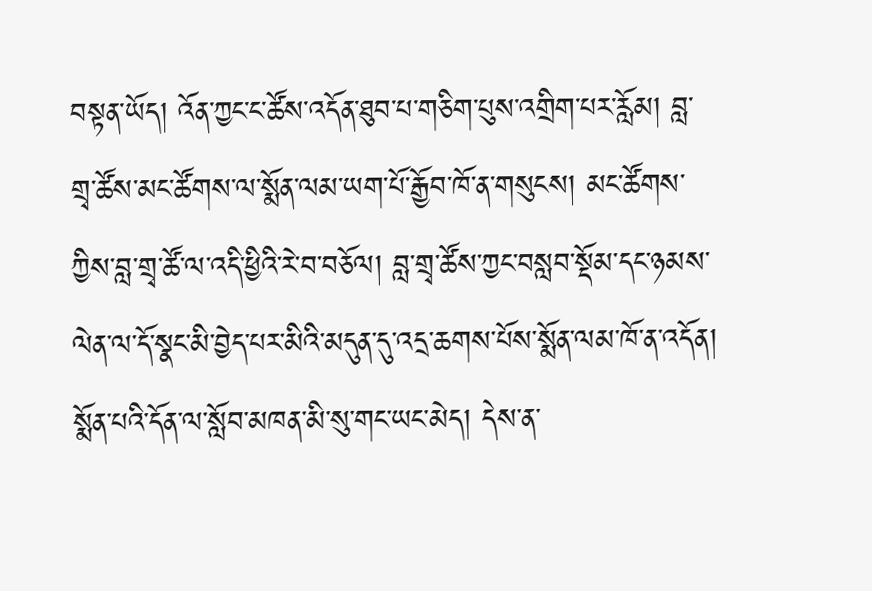བསྟན་ཡོད། འོན་ཀྱང་ང་ཚོས་འདོན་ཐུབ་པ་གཅིག་པུས་འགྲིག་པར་རློམ། བླ་གྲྭ་ཚོས་མང་ཚོགས་ལ་སྨོན་ལམ་ཡག་པོ་རྒྱོབ་ཁོ་ན་གསུངས། མང་ཚོགས་ཀྱིས་བླ་གྲྭ་ཚོ་ལ་འདི་ཕྱིའི་རེ་བ་བཅོལ། བླ་གྲྭ་ཚོས་ཀྱང་བསླབ་སྡོམ་དང་ཉམས་ལེན་ལ་དོ་སྣང་མི་བྱེད་པར་མིའི་མདུན་དུ་འདྲ་ཆགས་པོས་སྨོན་ལམ་ཁོ་ན་འདོན། སྨོན་པའི་དོན་ལ་སློབ་མཁན་མི་སུ་གང་ཡང་མེད། དེས་ན་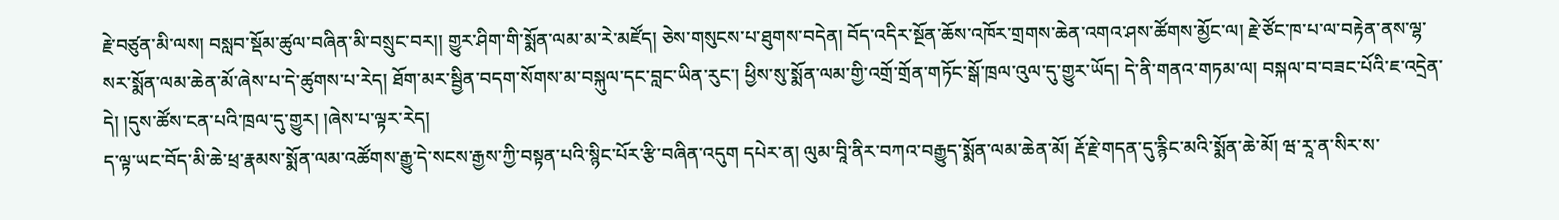རྗེ་བཙུན་མི་ལས། བསླབ་སྡོམ་ཚུལ་བཞིན་མི་བསྲུང་བར།། གྱུར་ཤིག་གི་སྨོན་ལམ་མ་རེ་མཛོད། ཅེས་གསུངས་པ་ཐུགས་བདེན། བོད་འདིར་སྔོན་ཆོས་འཁོར་གྲགས་ཆེན་འགའ་ཤས་ཚོགས་མྱོང་ལ། རྗེ་ཙོང་ཁ་པ་ལ་བརྟེན་ནས་ལྷ་སར་སྨོན་ལམ་ཆེན་མོ་ཞེས་པ་དེ་ཚུགས་པ་རེད། ཐོག་མར་སྦྱིན་བདག་སོགས་མ་བསྐུལ་དང་བླང་ཡིན་རུང་། ཕྱིས་སུ་སྨོན་ལམ་གྱི་འགྲོ་གྲོན་གཏོང་སྒོ་ཁྲལ་འུལ་དུ་གྱུར་ཡོད། དེ་ནི་གནའ་གཏམ་ལ། བསྐལ་བ་བཟང་པོའི་ཇ་འདྲེན་དེ། །དུས་ཚོས་ངན་པའི་ཁྲལ་དུ་གྱུར། །ཞེས་པ་ལྟར་རེད།
ད་ལྟ་ཡང་བོད་མི་ཆེ་ཕྲ་རྣམས་སྨོན་ལམ་འཚོགས་རྒྱུ་དེ་སངས་རྒྱས་ཀྱི་བསྟན་པའི་སྙིང་པོར་རྩི་བཞིན་འདུག དཔེར་ན། ལུམ་བཱི་ནིར་བཀའ་བརྒྱུད་སྨོན་ལམ་ཆེན་མོ། རྡོ་རྗེ་གདན་དུ་རྙིང་མའི་སྨོན་ཆེ་མོ། ཝ་རཱ་ན་སིར་ས་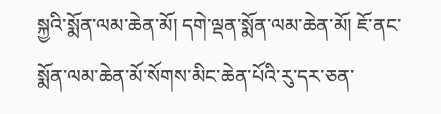སྐྱའི་སྨོན་ལམ་ཆེན་མོ། དགེ་ལྡན་སྨོན་ལམ་ཆེན་མོ། ཇོ་ནང་སྨོན་ལམ་ཆེན་མོ་སོགས་མིང་ཆེན་པོའི་རུ་དར་ཅན་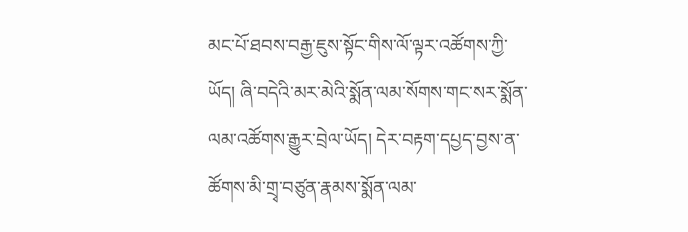མང་པོ་ཐབས་བརྒྱ་ཇུས་སྟོང་གིས་ལོ་ལྟར་འཚོགས་ཀྱི་ཡོད། ཞི་བདེའི་མར་མེའི་སྨོན་ལམ་སོགས་གང་སར་སྨོན་ལམ་འཚོགས་རྒྱུར་བྲེལ་ཡོད། དེར་བརྟག་དཔྱད་བྱས་ན་ཚོགས་མི་གྲྭ་བཙུན་རྣམས་སྨོན་ལམ་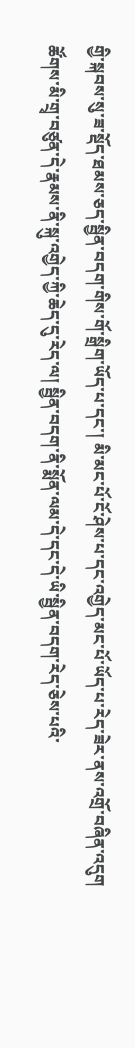གྱི་སྐབས་སུ་ཟ་སྡོད་ཐམས་ཅད་སྦྱིན་བདག་གིས་གོ་སྒྲིག་ཡོད་པ་དང་། མི་མང་པོ་ངོ་ཤེས་པ་དང་འགྱེད་མང་པོ་ཡོད་པ་རེད་ཟེར་ནས་འགྲོ་བཞིན་འདུག ཚོགས་མི་གྲྭ་བཙུན་དེ་རྣམས་ནི་སྐུ་འགྱེད་ཀྱི་ཆེད་དུ་རེད་ལ། སྦྱིན་བདག་ནི་སྨོན་ལམ་དེ་དང་དེ་ཡི་སྦྱིན་བདག་རེད་ཅེས་པའི་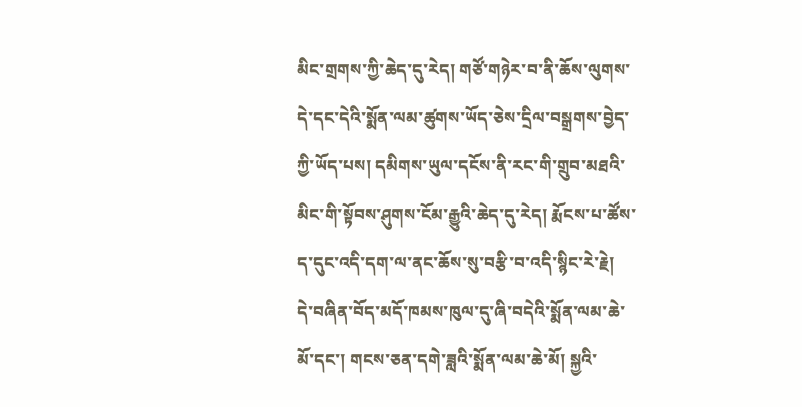མིང་གྲགས་ཀྱི་ཆེད་དུ་རེད། གཙོ་གཉེར་བ་ནི་ཆོས་ལུགས་དེ་དང་དེའི་སྨོན་ལམ་ཚུགས་ཡོད་ཅེས་དྲིལ་བསྒྲགས་བྱེད་ཀྱི་ཡོད་པས། དམིགས་ཡུལ་དངོས་ནི་རང་གི་གྲུབ་མཐའི་མིང་གི་སྟོབས་ཤུགས་ངོམ་རྒྱུའི་ཆེད་དུ་རེད། རྨོངས་པ་ཚོས་ད་དུང་འདི་དག་ལ་ནང་ཆོས་སུ་བརྩི་བ་འདི་སྙིང་རེ་རྗེ།
དེ་བཞིན་བོད་མདོ་ཁམས་ཁུལ་དུ་ཞི་བདེའི་སྨོན་ལམ་ཆེ་མོ་དང་། གངས་ཅན་དགེ་ཟླའི་སྨོན་ལམ་ཆེ་མོ། སྐྱའི་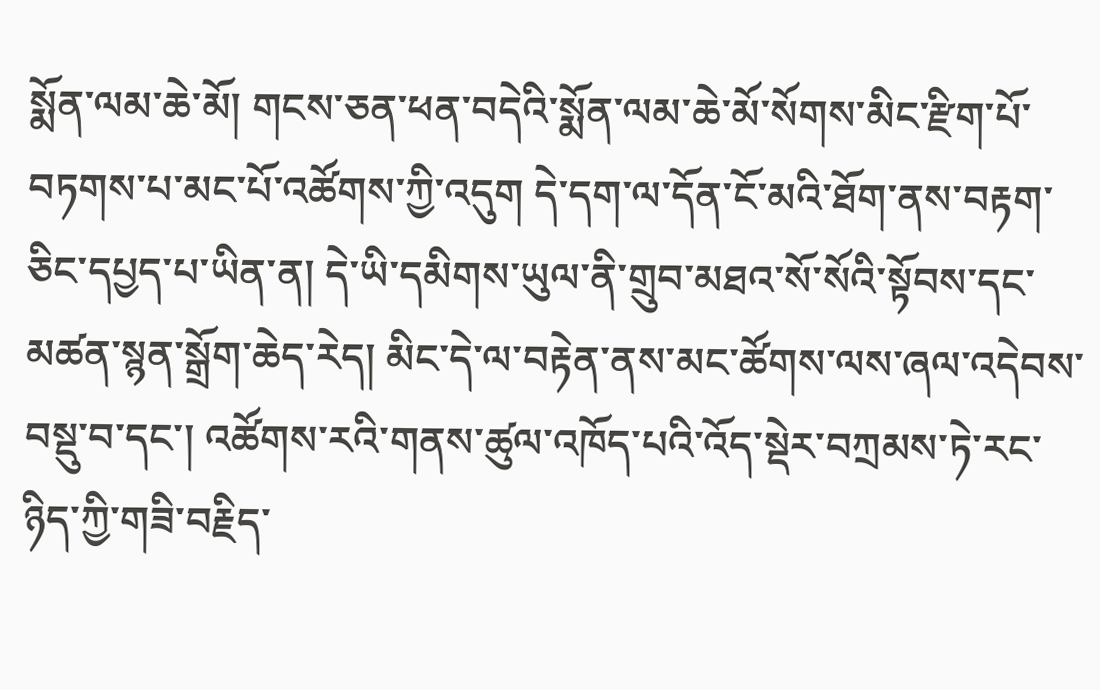སྨོན་ལམ་ཆེ་མོ། གངས་ཅན་ཕན་བདེའི་སྨོན་ལམ་ཆེ་མོ་སོགས་མིང་རྫིག་པོ་བཏགས་པ་མང་པོ་འཚོགས་ཀྱི་འདུག དེ་དག་ལ་དོན་ངོ་མའི་ཐོག་ནས་བརྟག་ཅིང་དཔྱད་པ་ཡིན་ན། དེ་ཡི་དམིགས་ཡུལ་ནི་གྲུབ་མཐའ་སོ་སོའི་སྟོབས་དང་མཚན་སྙན་སྒྲོག་ཆེད་རེད། མིང་དེ་ལ་བརྟེན་ནས་མང་ཚོགས་ལས་ཞལ་འདེབས་བསྡུ་བ་དང་། འཚོགས་རའི་གནས་ཚུལ་འཁོད་པའི་འོད་སྡེར་བཀྲམས་ཏེ་རང་ཉིད་ཀྱི་གཟི་བརྗིད་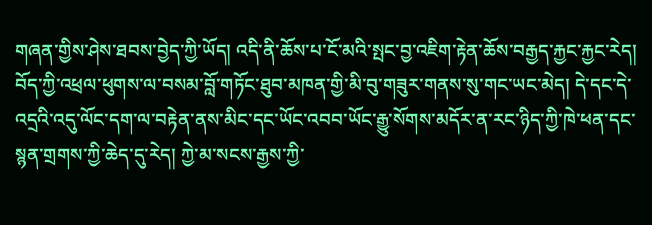གཞན་གྱིས་ཤེས་ཐབས་བྱེད་ཀྱི་ཡོད། འདི་ནི་ཆོས་པ་ངོ་མའི་སྤང་བྱ་འཇིག་རྟེན་ཆོས་བརྒྱད་རྐྱང་རྐྱང་རེད། བོད་ཀྱི་འཕྲལ་ཕུགས་ལ་བསམ་བློ་གཏོང་ཐུབ་མཁན་གྱི་མི་བུ་གཟུར་གནས་སུ་གང་ཡང་མེད། དེ་དང་དེ་འདྲའི་འདུ་ལོང་དག་ལ་བརྟེན་ནས་མིང་དང་ཡོང་འབབ་ཡོང་རྒྱུ་སོགས་མདོར་ན་རང་ཉིད་ཀྱི་ཁེ་ཕན་དང་སྙན་གྲགས་ཀྱི་ཆེད་དུ་རེད། ཀྱེ་མ་སངས་རྒྱས་ཀྱི་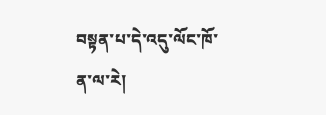བསྟན་པ་དེ་འདུ་ལོང་ཁོ་ན་ལ་རེ།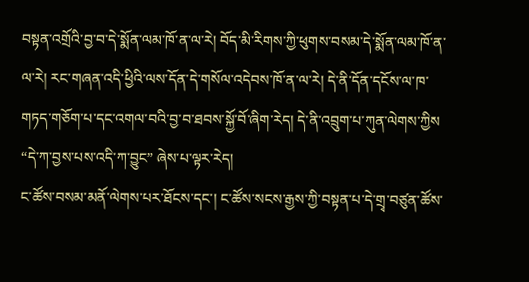བསྟན་འགྲོའི་བྱ་བ་དེ་སྨོན་ལམ་ཁོ་ན་ལ་རེ། བོད་མི་རིགས་ཀྱི་ཕུགས་བསམ་དེ་སྨོན་ལམ་ཁོ་ན་ལ་རེ། རང་གཞན་འདི་ཕྱིའི་ལས་དོན་དེ་གསོལ་འདེབས་ཁོ་ན་ལ་རེ། དེ་ནི་དོན་དངོས་ལ་ཁ་གཏད་གཅོག་པ་དང་འགལ་བའི་བྱ་བ་ཐབས་སྐྱོ་བོ་ཞིག་རེད། དེ་ནི་འབྲུག་པ་ཀུན་ལེགས་ཀྱིས “དེ་ཀ་བྱས་པས་འདི་ཀ་བྱུང” ཞེས་པ་ལྟར་རེད།
ང་ཚོས་བསམ་མནོ་ལེགས་པར་ཐོངས་དང་། ང་ཚོས་སངས་རྒྱས་ཀྱི་བསྟན་པ་དེ་གྲྭ་བཙུན་ཚོས་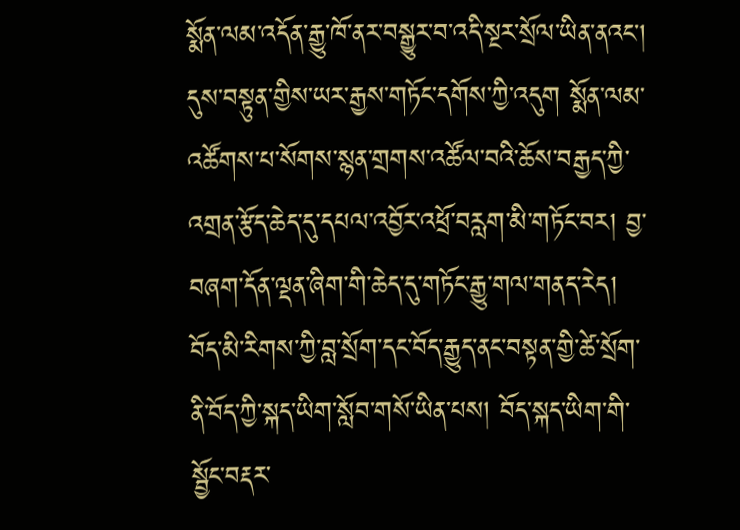སྨོན་ལམ་འདོན་རྒྱུ་ཁོ་ནར་བསྒྱུར་བ་འདི་སྔར་སྲོལ་ཡིན་ནའང་། དུས་བསྟུན་གྱིས་ཡར་རྒྱས་གཏོང་དགོས་ཀྱི་འདུག སྨོན་ལམ་འཚོགས་པ་སོགས་སྙན་གྲགས་འཚོལ་བའི་ཆོས་བརྒྱད་ཀྱི་འགྲན་རྩོད་ཆེད་དུ་དཔལ་འབྱོར་འཕྲོ་བརླག་མི་གཏོང་བར། བྱ་བཞག་དོན་ལྡན་ཞིག་གི་ཆེད་དུ་གཏོང་རྒྱུ་གལ་གནད་རེད། བོད་མི་རིགས་ཀྱི་བླ་སྲོག་དང་བོད་རྒྱུད་ནང་བསྟན་གྱི་ཚེ་སྲོག་ནི་བོད་ཀྱི་སྐད་ཡིག་སློབ་གསོ་ཡིན་པས། བོད་སྐད་ཡིག་གི་སྦྱོང་བརྡར་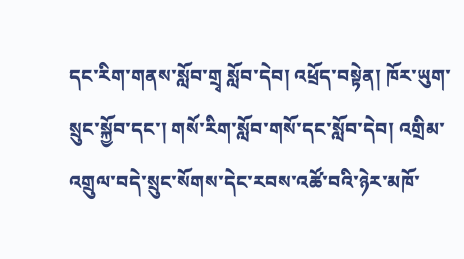དང་རིག་གནས་སློབ་གྲྭ སློབ་དེབ། འཕྲོད་བསྟེན། ཁོར་ཡུག་སྲུང་སྐྱོབ་དང་། གསོ་རིག་སློབ་གསོ་དང་སློབ་དེབ། འགྲིམ་འགྲུལ་བདེ་སྲུང་སོགས་དེང་རབས་འཚོ་བའི་ཉེར་མཁོ་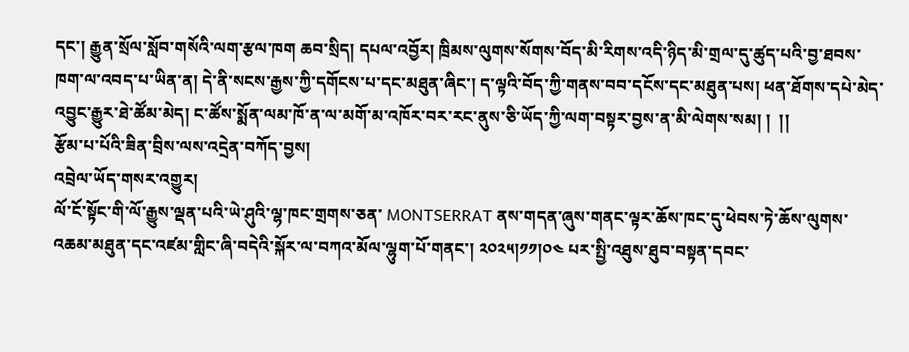དང་། རྒྱུན་སྲོལ་སློབ་གསོའི་ལག་རྩལ་ཁག ཆབ་སྲིད། དཔལ་འབྱོར། ཁྲིམས་ལུགས་སོགས་བོད་མི་རིགས་འདི་ཉིད་མི་གྲལ་དུ་ཚུད་པའི་བྱ་ཐབས་ཁག་ལ་འབད་པ་ཡིན་ན། དེ་ནི་སངས་རྒྱས་ཀྱི་དགོངས་པ་དང་མཐུན་ཞིང་། ད་ལྟའི་བོད་ཀྱི་གནས་བབ་དངོས་དང་མཐུན་པས། ཕན་ཐོགས་དཔེ་མེད་འབྱུང་རྒྱུར་ཐེ་ཚོམ་མེད། ང་ཚོས་སྨོན་ལམ་ཁོ་ན་ལ་མགོ་མ་འཁོར་བར་རང་ནུས་ཅི་ཡོད་ཀྱི་ལག་བསྟར་བྱས་ན་མི་ལེགས་སམ། །  །།
རྩོམ་པ་པོའི་ཟིན་བྲིས་ལས་འདྲེན་བཀོད་བྱས།
འབྲེལ་ཡོད་གསར་འགྱུར།
ལོ་ངོ་སྟོང་གི་ལོ་རྒྱུས་ལྡན་པའི་ཡེ་ཤུའི་ལྷ་ཁང་གྲགས་ཅན་ MONTSERRAT ནས་གདན་ཞུས་གནང་ལྟར་ཆོས་ཁང་དུ་ཕེབས་ཏེ་ཆོས་ལུགས་འཆམ་མཐུན་དང་འཛམ་གླིང་ཞི་བདེའི་སྐོར་ལ་བཀའ་མོལ་ལྷུག་པོ་གནང་། ༢༠༢༥།༡༡།༠༤ པར་སྤྱི་འཐུས་ཐུབ་བསྟན་དབང་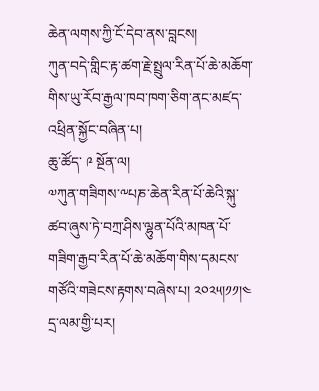ཆེན་ལགས་ཀྱི་ངོ་དེབ་ནས་བླངས།
ཀུན་བདེ་གླིང་རྟ་ཚག་རྗེ་སྤྲུལ་རིན་པོ་ཆེ་མཆོག་གིས་ཡུ་རོབ་རྒྱལ་ཁབ་ཁག་ཅིག་ནང་མཛད་འཕྲིན་སྐྱོང་བཞིན་པ།
ཆུ་ཚོད་ ༩ སྔོན་ལ།
༧ཀུན་གཟིགས་༸པཎ་ཆེན་རིན་པོ་ཆེའི་སྐུ་ཚབ་ཞུས་ཏེ་བཀྲ་ཤིས་ལྷུན་པོའི་མཁན་པོ་གཟིག་རྒྱབ་རིན་པོ་ཆེ་མཆོག་གིས་དམངས་གཙོའི་གཟེངས་རྟགས་བཞེས་པ། ༢༠༢༥།༡༡།༤ དྲ་ལམ་གྱི་པར།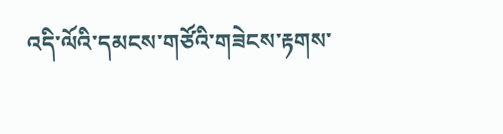འདི་ལོའི་དམངས་གཙོའི་གཟེངས་རྟགས་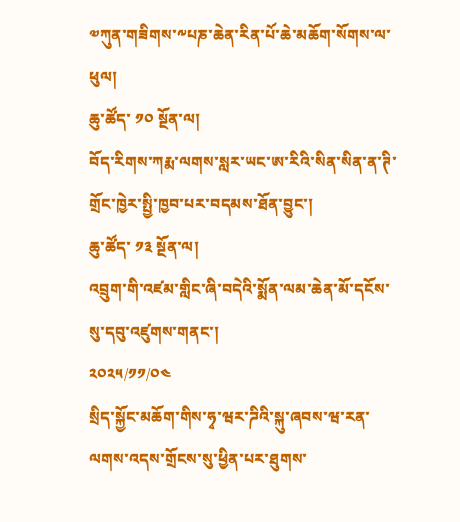༧ཀུན་གཟིགས་༸པཎ་ཆེན་རིན་པོ་ཆེ་མཆོག་སོགས་ལ་ཕུལ།
ཆུ་ཚོད་ ༡༠ སྔོན་ལ།
བོད་རིགས་ཀརྨ་ལགས་སླར་ཡང་ཨ་རིའི་སིན་སིན་ན་ཊི་གྲོང་ཁྱེར་སྤྱི་ཁྱབ་པར་བདམས་ཐོན་བྱུང་།
ཆུ་ཚོད་ ༡༣ སྔོན་ལ།
འབྲུག་གི་འཛམ་གླིང་ཞི་བདེའི་སྨོན་ལམ་ཆེན་མོ་དངོས་སུ་དབུ་འཛུགས་གནང་།
༢༠༢༥/༡༡/༠༤
སྲིད་སྐྱོང་མཆོག་གིས་ཧྭ་ཝར་ཌིའི་སྐུ་ཞབས་ཝ་རན་ལགས་འདས་གྲོངས་སུ་ཕྱིན་པར་ཐུགས་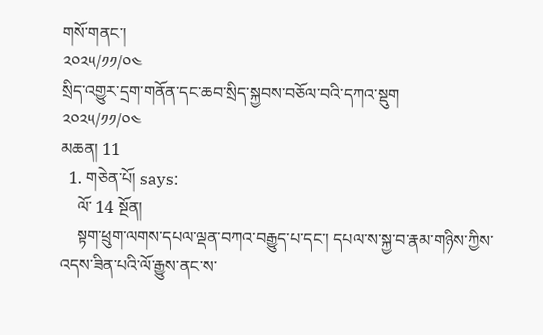གསོ་གནང་།
༢༠༢༥/༡༡/༠༤
སྲིད་འགྱུར་དྲག་གནོན་དང་ཆབ་སྲིད་སྐྱབས་བཅོལ་བའི་དཀའ་སྡུག
༢༠༢༥/༡༡/༠༤
མཆན། 11
  1. གཅེན་པོ། says:
    ལོ་ 14 སྔོན།
    སྟག་ཕྲུག་ལགས་དཔལ་ལྡན་བཀའ་བརྒྱུད་པ་དང་། དཔལ་ས་སྐྱ་བ་རྣམ་གཉིས་ཀྱིས་འདས་ཟིན་པའི་ལོ་རྒྱུས་ནང་ས་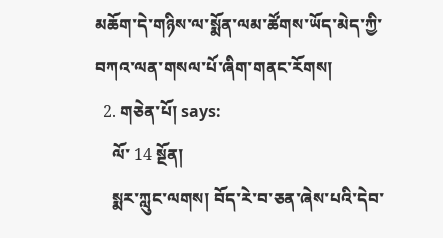མཆོག་དེ་གཉིས་ལ་སྨོན་ལམ་ཚོགས་ཡོད་མེད་ཀྱི་བཀའ་ལན་གསལ་པོ་ཞིག་གནང་རོགས།
  2. གཅེན་པོ། says:
    ལོ་ 14 སྔོན།
    སྨར་ཀླུང་ལགས། བོད་རེ་བ་ཅན་ཞེས་པའི་དེབ་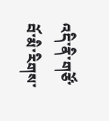འདི་ནི་གཙོ་བོ་མི་རིགས་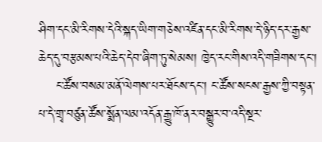ཤིག་དང་མི་རིགས་དེའི་སྐད་ཡིག་གཅེས་འཛིན་དང་མི་རིགས་དེ་ཉིད་དར་རྒྱས་ཆེད་དུ་བརྩམས་པའི་ཆེད་དེབ་ཞིག་ཏུ་སེམས། ཁྱེད་རང་གིས་འདི་གཟིགས་དང་།
    ང་ཚོས་བསམ་མནོ་ལེགས་པར་ཐོངས་དང་། ང་ཚོས་སངས་རྒྱས་ཀྱི་བསྟན་པ་དེ་གྲྭ་བཙུན་ཚོས་སྨོན་ལམ་འདོན་རྒྱུ་ཁོ་ནར་བསྒྱུར་བ་འདི་སྔར་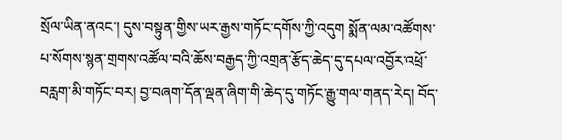སྲོལ་ཡིན་ནའང་། དུས་བསྟུན་གྱིས་ཡར་རྒྱས་གཏོང་དགོས་ཀྱི་འདུག སྨོན་ལམ་འཚོགས་པ་སོགས་སྙན་གྲགས་འཚོལ་བའི་ཆོས་བརྒྱད་ཀྱི་འགྲན་རྩོད་ཆེད་དུ་དཔལ་འབྱོར་འཕྲོ་བརླག་མི་གཏོང་བར། བྱ་བཞག་དོན་ལྡན་ཞིག་གི་ཆེད་དུ་གཏོང་རྒྱུ་གལ་གནད་རེད། བོད་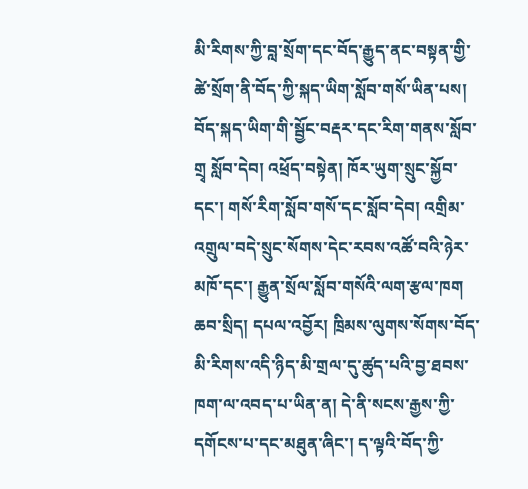མི་རིགས་ཀྱི་བླ་སྲོག་དང་བོད་རྒྱུད་ནང་བསྟན་གྱི་ཚེ་སྲོག་ནི་བོད་ཀྱི་སྐད་ཡིག་སློབ་གསོ་ཡིན་པས། བོད་སྐད་ཡིག་གི་སྦྱོང་བརྡར་དང་རིག་གནས་སློབ་གྲྭ སློབ་དེབ། འཕྲོད་བསྟེན། ཁོར་ཡུག་སྲུང་སྐྱོབ་དང་། གསོ་རིག་སློབ་གསོ་དང་སློབ་དེབ། འགྲིམ་འགྲུལ་བདེ་སྲུང་སོགས་དེང་རབས་འཚོ་བའི་ཉེར་མཁོ་དང་། རྒྱུན་སྲོལ་སློབ་གསོའི་ལག་རྩལ་ཁག ཆབ་སྲིད། དཔལ་འབྱོར། ཁྲིམས་ལུགས་སོགས་བོད་མི་རིགས་འདི་ཉིད་མི་གྲལ་དུ་ཚུད་པའི་བྱ་ཐབས་ཁག་ལ་འབད་པ་ཡིན་ན། དེ་ནི་སངས་རྒྱས་ཀྱི་དགོངས་པ་དང་མཐུན་ཞིང་། ད་ལྟའི་བོད་ཀྱི་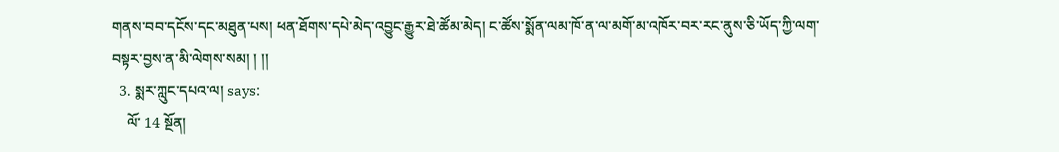གནས་བབ་དངོས་དང་མཐུན་པས། ཕན་ཐོགས་དཔེ་མེད་འབྱུང་རྒྱུར་ཐེ་ཚོམ་མེད། ང་ཚོས་སྨོན་ལམ་ཁོ་ན་ལ་མགོ་མ་འཁོར་བར་རང་ནུས་ཅི་ཡོད་ཀྱི་ལག་བསྟར་བྱས་ན་མི་ལེགས་སམ། ། །།
  3. སྨར་ཀླུང་དཔའ་ལ། says:
    ལོ་ 14 སྔོན།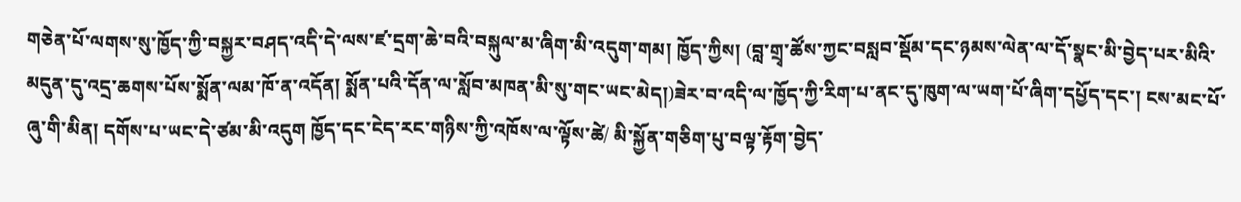གཅེན་པོ་ལགས་སུ་ཁྱོད་ཀྱི་བསྐྱར་བཤད་འདི་དེ་ལས་ཛ་དྲག་ཆེ་བའི་བསྐུལ་མ་ཞིག་མི་འདུག་གམ། ཁྱོད་ཀྱིས། (བླ་གྲྭ་ཚོས་ཀྱང་བསླབ་སྡོམ་དང་ཉམས་ལེན་ལ་དོ་སྣང་མི་བྱེད་པར་མིའི་མདུན་དུ་འདྲ་ཆགས་པོས་སྨོན་ལམ་ཁོ་ན་འདོན། སྨོན་པའི་དོན་ལ་སློབ་མཁན་མི་སུ་གང་ཡང་མེད།)ཟེར་བ་འདི་ལ་ཁྱོད་ཀྱི་རིག་པ་ནང་དུ་ཁུག་ལ་ཡག་པོ་ཞིག་དཔྱོད་དང་། ངས་མང་པོ་ཞུ་གི་མིན། དགོས་པ་ཡང་དེ་ཙམ་མི་འདུག ཁྱོད་དང་ངེད་རང་གཉིས་ཀྱི་འཁོས་ལ་ལྟོས་ཚེ/ མི་སྐྱོན་གཅིག་པུ་བལྟ་རྟོག་བྱེད་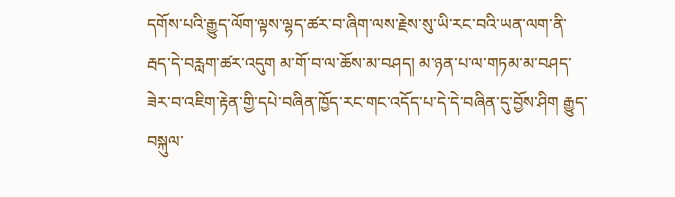དགོས་པའི་རྒྱུད་ལོག་ལྟས་ལྷད་ཚར་བ་ཞིག་ལས་རྗེས་སུ་ཡི་རང་བའི་ཡན་ལག་ནི་རྦད་དེ་བརླག་ཚར་འདུག མ་གོ་བ་ལ་ཆོས་མ་བཤད། མ་ཉན་པ་ལ་གཏམ་མ་བཤད་ཟེར་བ་འཇིག་རྟེན་གྱི་དཔེ་བཞིན་ཁྱོད་རང་གང་འདོད་པ་དེ་དེ་བཞིན་དུ་བྱོས་ཤིག རྒྱུད་བསྐུལ་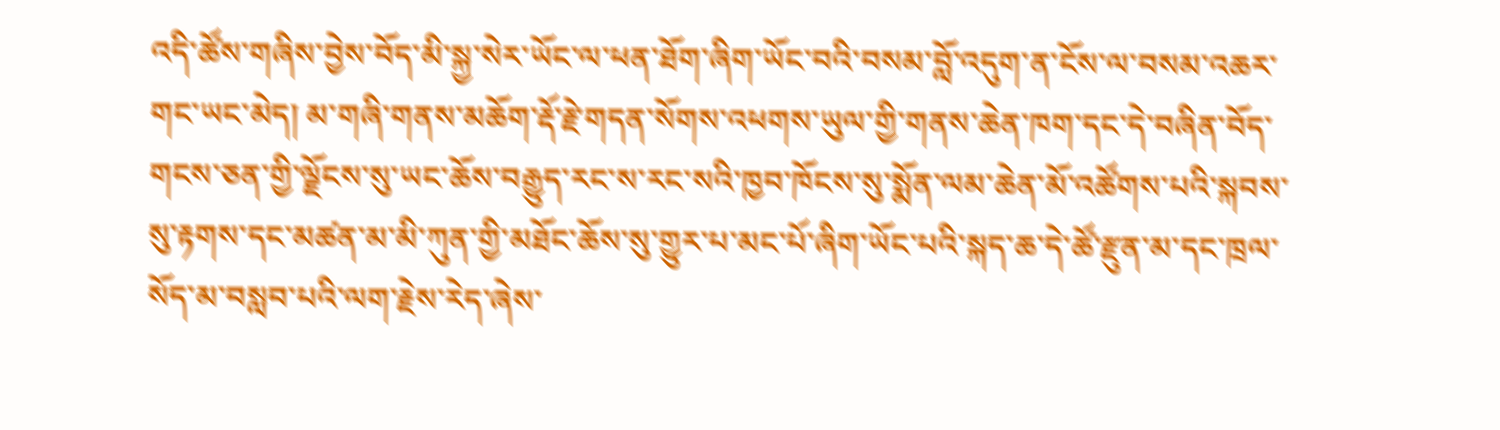འདི་ཚོས་གཞིས་བྱེས་བོད་མི་སྐྱ་སེར་ཡོང་ལ་ཕན་ཐོག་ཞིག་ཡོང་བའི་བསམ་བློ་འདུག་ན་ངོས་ལ་བསམ་འཆར་གང་ཡང་མེད། མ་གཞི་གནས་མཆོག་རྡོ་རྗེ་གདན་སོགས་འཕགས་ཡུལ་གྱི་གནས་ཆེན་ཁག་དང་དེ་བཞིན་བོད་གངས་ཅན་གྱི་ལྗོངས་སུ་ཡང་ཆོས་བརྒྱུད་རང་ས་རང་སའི་ཁྱབ་ཁོངས་སུ་སྨོན་ལམ་ཆེན་མོ་འཚོགས་པའི་སྐབས་སུ་རྟགས་དང་མཚན་མ་མི་ཀུན་གྱི་མཐོང་ཆོས་སུ་གྱུར་པ་མང་པོ་ཞིག་ཡོང་པའི་སྐད་ཆ་དེ་ཚོ་རྫུན་མ་དང་ཁྲལ་སོད་མ་བསླབ་པའི་ལག་རྗེས་རེད་ཞེས་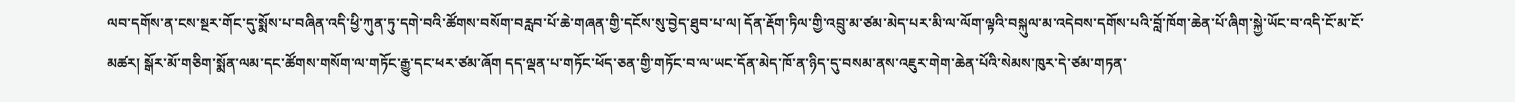ལབ་དགོས་ན་ངས་སྔར་གོང་དུ་སྨོས་པ་བཞིན་འདི་ཕྱི་ཀུན་ཏུ་དགེ་བའི་ཚོགས་བསོག་བརླབ་པོ་ཆེ་གཞན་གྱི་དངོས་སུ་བྱེད་ཐུབ་པ་ལ། དོན་རྡོག་ཏིལ་གྱི་འབྲུ་མ་ཙམ་མེད་པར་མི་ལ་ལོག་ལྟའི་བསྐུལ་མ་འདེབས་དགོས་པའི་བློ་ཁོག་ཆེན་པོ་ཞིག་སྐྱེ་ཡོང་བ་འདི་ངོ་མ་ངོ་མཚར། སྒོར་མོ་གཅིག་སྨོན་ལམ་དང་ཚོགས་གསོག་ལ་གཏོང་རྒྱུ་དང་ཕར་ཙམ་ཞོག དད་ལྡན་པ་གཏོང་ཕོད་ཅན་གྱི་གཏོང་བ་ལ་ཡང་དོན་མེད་ཁོ་ན་ཉིད་དུ་བསམ་ནས་འཇུར་གེག་ཆེན་པོའི་སེམས་ཁུར་དེ་ཙམ་གཏན་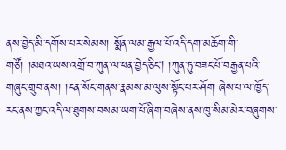ནས་བྱེད་མི་དགོས་པར་སེམས། སྨོན་ལམ་རྒྱལ་པོ་འདི་དག་མཆོག་གི་གཙོ། །མཐའ་ཡས་འགྲོ་བ་ཀུན་ལ་ཕན་བྱེད་ཅིང། །ཀུན་ཏུ་བཟང་པོ་བརྒྱན་པའི་གཞུང་གྲུབ་ནས། །ངན་སོང་གནས་རྣམས་མ་ལུས་སྟོང་པར་ཤོག ཞེས་པ་ལ་ཁྱོད་རང་ནས་ཀྱང་འདི་ལ་ཐུགས་བསམ་ཡག་པོ་ཞིག་བཞེས་ནས་ཁུ་སིམ་མེར་བཞུགས་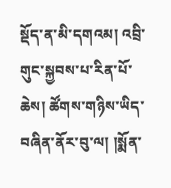སྡོད་ན་མི་དགའམ། འབྲི་གུང་སྐྱབས་པ་རིན་པོ་ཆེས། ཚོགས་གཉིས་ཡིད་བཞིན་ནོར་བུ་ལ། །སྨོན་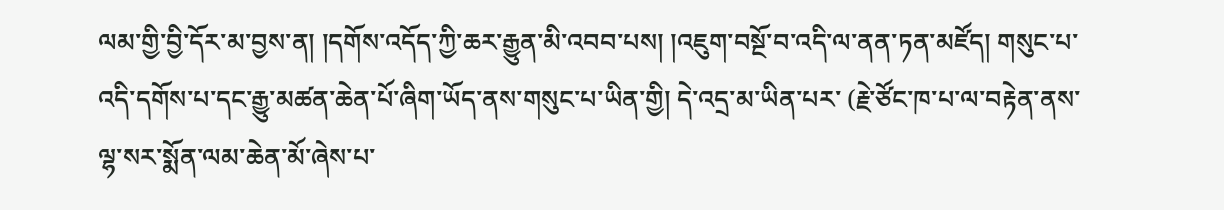ལམ་གྱི་བྱི་དོར་མ་བྱས་ན། །དགོས་འདོད་ཀྱི་ཆར་རྒྱུན་མི་འབབ་པས། །འཇུག་བསྔོ་བ་འདི་ལ་ནན་ཏན་མཛོད། གསུང་པ་འདི་དགོས་པ་དང་རྒྱུ་མཚན་ཆེན་པོ་ཞིག་ཡོད་ནས་གསུང་པ་ཡིན་གྱི། དེ་འདྲ་མ་ཡིན་པར་ (རྗེ་ཙོང་ཁ་པ་ལ་བརྟེན་ནས་ལྷ་སར་སྨོན་ལམ་ཆེན་མོ་ཞེས་པ་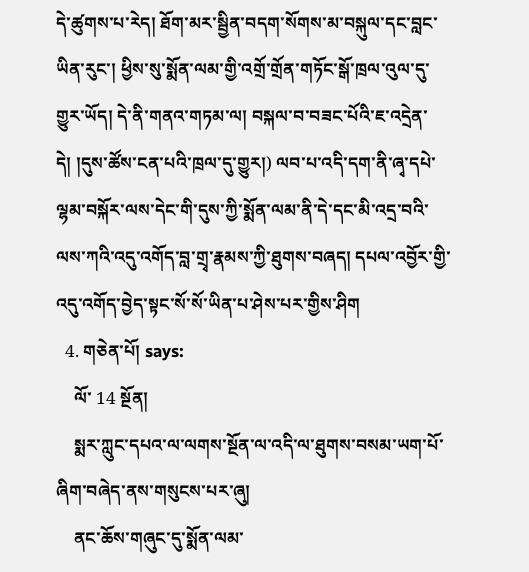དེ་ཚུགས་པ་རེད། ཐོག་མར་སྦྱིན་བདག་སོགས་མ་བསྐུལ་དང་བླང་ཡིན་རུང་། ཕྱིས་སུ་སྨོན་ལམ་གྱི་འགྲོ་གྲོན་གཏོང་སྒོ་ཁྲལ་འུལ་དུ་གྱུར་ཡོད། དེ་ནི་གནའ་གཏམ་ལ། བསྐལ་བ་བཟང་པོའི་ཇ་འདྲེན་དེ། །དུས་ཚོས་ངན་པའི་ཁྲལ་དུ་གྱུར།) ལབ་པ་འདི་དག་ནི་ཞྭ་དཔེ་ལྷམ་བསྐོར་ལས་དེང་གི་དུས་ཀྱི་སྨོན་ལམ་ནི་དེ་དང་མི་འདྲ་བའི་ལས་ཀའི་འདུ་འགོད་བླ་གྲྭ་རྣམས་ཀྱི་ཐུགས་བཞད། དཔལ་འབྱོར་གྱི་འདུ་འགོད་བྱེད་སྟང་སོ་སོ་ཡིན་པ་ཤེས་པར་གྱིས་ཤིག
  4. གཅེན་པོ། says:
    ལོ་ 14 སྔོན།
    སྨར་ཀླུང་དཔའ་ལ་ལགས་སྔོན་ལ་འདི་ལ་ཐུགས་བསམ་ཡག་པོ་ཞིག་བཞེད་ནས་གསུངས་པར་ཞུ།
    ནང་ཆོས་གཞུང་དུ་སྨོན་ལམ་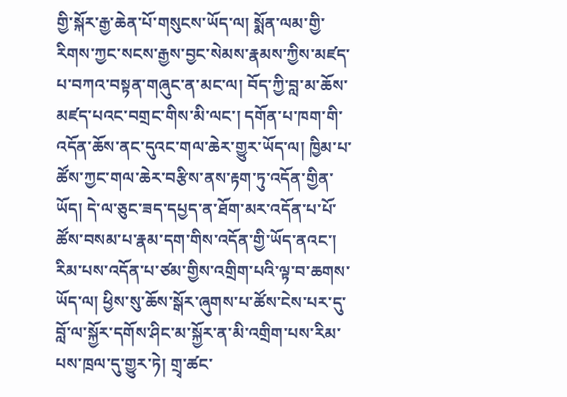གྱི་སྐོར་རྒྱ་ཆེན་པོ་གསུངས་ཡོད་ལ། སྨོན་ལམ་གྱི་རིགས་ཀྱང་སངས་རྒྱས་བྱང་སེམས་རྣམས་ཀྱིས་མཛད་པ་བཀའ་བསྟན་གཞུང་ན་མང་ལ། བོད་ཀྱི་བླ་མ་ཆོས་མཛད་པའང་བགྲང་གིས་མི་ལང་། དགོན་པ་ཁག་གི་འདོན་ཆོས་ནང་དུའང་གལ་ཆེར་གྱུར་ཡོད་ལ། ཁྱིམ་པ་ཚོས་ཀྱང་གལ་ཆེར་བརྩིས་ནས་རྟག་ཏུ་འདོན་གྱིན་ཡོད། དེ་ལ་ཅུང་ཟད་དཔྱད་ན་ཐོག་མར་འདོན་པ་པོ་ཚོས་བསམ་པ་རྣམ་དག་གིས་འདོན་གྱི་ཡོད་ནའང་། རིམ་པས་འདོན་པ་ཙམ་གྱིས་འགྲིག་པའི་ལྟ་བ་ཆགས་ཡོད་ལ། ཕྱིས་སུ་ཆོས་སྒོར་ཞུགས་པ་ཚོས་ངེས་པར་དུ་བློ་ལ་སྐྱོར་དགོས་ཤིང་མ་སྐྱོར་ན་མི་འགྲིག་པས་རིམ་པས་ཁྲལ་དུ་གྱུར་ཏེ། གྲྭ་ཚང་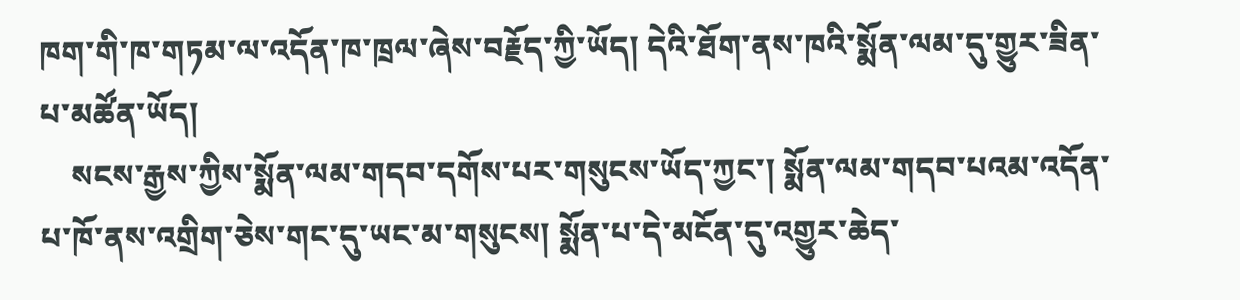ཁག་གི་ཁ་གཏམ་ལ་འདོན་ཁ་ཁྲལ་ཞེས་བརྗོད་ཀྱི་ཡོད། དེའི་ཐོག་ནས་ཁའི་སྨོན་ལམ་དུ་གྱུར་ཟིན་པ་མཚོན་ཡོད།
    སངས་རྒྱས་ཀྱིས་སྨོན་ལམ་གདབ་དགོས་པར་གསུངས་ཡོད་ཀྱང་། སྨོན་ལམ་གདབ་པའམ་འདོན་པ་ཁོ་ནས་འགྲིག་ཅེས་གང་དུ་ཡང་མ་གསུངས། སྨོན་པ་དེ་མངོན་དུ་འགྱུར་ཆེད་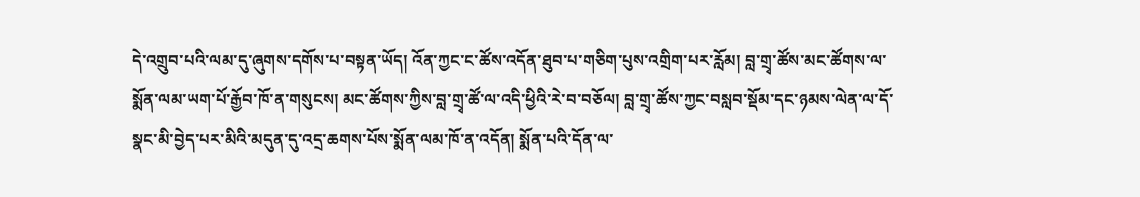དེ་འགྲུབ་པའི་ལམ་དུ་ཞུགས་དགོས་པ་བསྟན་ཡོད། འོན་ཀྱང་ང་ཚོས་འདོན་ཐུབ་པ་གཅིག་པུས་འགྲིག་པར་རློམ། བླ་གྲྭ་ཚོས་མང་ཚོགས་ལ་སྨོན་ལམ་ཡག་པོ་རྒྱོབ་ཁོ་ན་གསུངས། མང་ཚོགས་ཀྱིས་བླ་གྲྭ་ཚོ་ལ་འདི་ཕྱིའི་རེ་བ་བཅོལ། བླ་གྲྭ་ཚོས་ཀྱང་བསླབ་སྡོམ་དང་ཉམས་ལེན་ལ་དོ་སྣང་མི་བྱེད་པར་མིའི་མདུན་དུ་འདྲ་ཆགས་པོས་སྨོན་ལམ་ཁོ་ན་འདོན། སྨོན་པའི་དོན་ལ་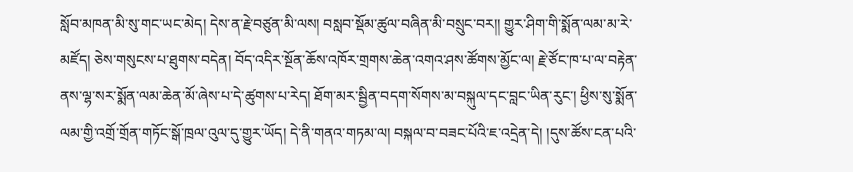སློབ་མཁན་མི་སུ་གང་ཡང་མེད། དེས་ན་རྗེ་བཙུན་མི་ལས། བསླབ་སྡོམ་ཚུལ་བཞིན་མི་བསྲུང་བར།། གྱུར་ཤིག་གི་སྨོན་ལམ་མ་རེ་མཛོད། ཅེས་གསུངས་པ་ཐུགས་བདེན། བོད་འདིར་སྔོན་ཆོས་འཁོར་གྲགས་ཆེན་འགའ་ཤས་ཚོགས་མྱོང་ལ། རྗེ་ཙོང་ཁ་པ་ལ་བརྟེན་ནས་ལྷ་སར་སྨོན་ལམ་ཆེན་མོ་ཞེས་པ་དེ་ཚུགས་པ་རེད། ཐོག་མར་སྦྱིན་བདག་སོགས་མ་བསྐུལ་དང་བླང་ཡིན་རུང་། ཕྱིས་སུ་སྨོན་ལམ་གྱི་འགྲོ་གྲོན་གཏོང་སྒོ་ཁྲལ་འུལ་དུ་གྱུར་ཡོད། དེ་ནི་གནའ་གཏམ་ལ། བསྐལ་བ་བཟང་པོའི་ཇ་འདྲེན་དེ། །དུས་ཚོས་ངན་པའི་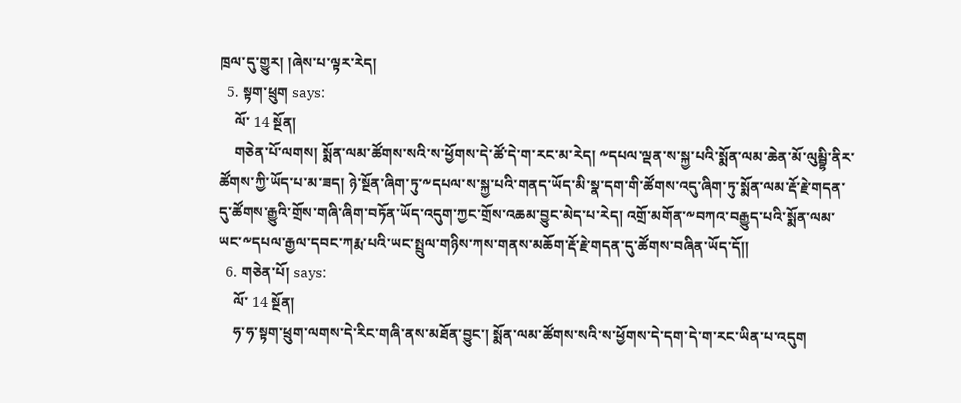ཁྲལ་དུ་གྱུར། །ཞེས་པ་ལྟར་རེད།
  5. སྟག་ཕྲུག says:
    ལོ་ 14 སྔོན།
    གཅེན་པོ་ལགས། སྨོན་ལམ་ཚོགས་སའི་ས་ཕྱོགས་དེ་ཚོ་དེ་ག་རང་མ་རེད། ༸དཔལ་ལྡན་ས་སྐྱ་པའི་སྨོན་ལམ་ཆེན་མོ་ལུམྦྷི་ནིར་ཚོགས་ཀྱི་ཡོད་པ་མ་ཟད། ཉེ་སྔོན་ཞིག་ཏུ་༸དཔལ་ས་སྐྱ་པའི་གནད་ཡོད་མི་སྣ་དག་གི་ཚོགས་འདུ་ཞིག་ཏུ་སྨོན་ལམ་རྡོ་རྗེ་གདན་དུ་ཚོགས་རྒྱུའི་གྲོས་གཞི་ཞིག་བཏོན་ཡོད་འདུག་ཀྱང་གྲོས་འཆམ་བྱུང་མེད་པ་རེད། འགྲོ་མགོན་༸བཀའ་བརྒྱུད་པའི་སྨོན་ལམ་ཡང་༸དཔལ་རྒྱལ་དབང་ཀརྨ་པའི་ཡང་སྤྲུལ་གཉིས་ཀས་གནས་མཆོག་རྡོ་རྗེ་གདན་དུ་ཚོགས་བཞིན་ཡོད་དོ།།
  6. གཅེན་པོ། says:
    ལོ་ 14 སྔོན།
    ཧ་ཧ་སྟག་ཕྲུག་ལགས་དེ་རིང་གཞི་ནས་མཐོན་བྱུང་། སྨོན་ལམ་ཚོགས་སའི་ས་ཕྱོགས་དེ་དག་དེ་ག་རང་ཡིན་པ་འདུག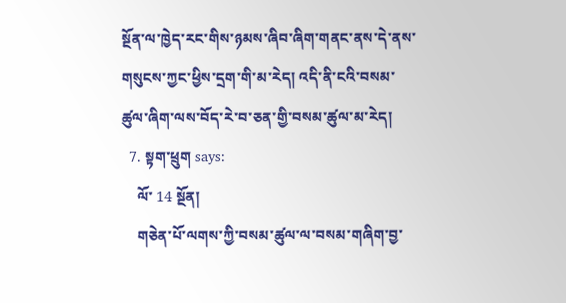སྔོན་ལ་ཁྱེད་རང་གིས་ཉམས་ཞིབ་ཞིག་གནང་ནས་དེ་ནས་གསུངས་ཀྱང་ཕྱིས་དྲག་གི་མ་རེད། འདི་ནི་ངའི་བསམ་ཚུལ་ཞིག་ལས་བོད་རེ་བ་ཅན་གྱི་བསམ་ཚུལ་མ་རེད།
  7. སྟག་ཕྲུག says:
    ལོ་ 14 སྔོན།
    གཅེན་པོ་ལགས་ཀྱི་བསམ་ཚུལ་ལ་བསམ་གཞིག་བྱ་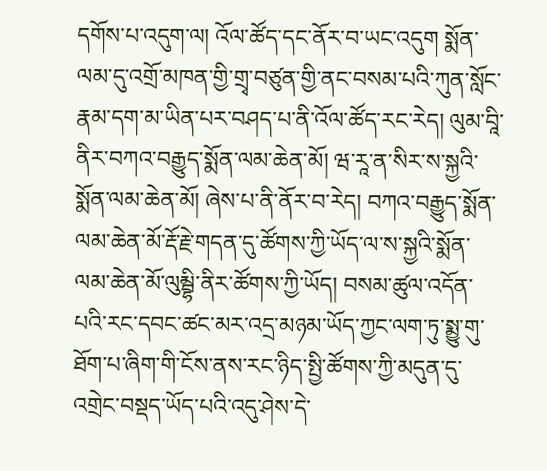དགོས་པ་འདུག་ལ། འོལ་ཚོད་དང་ནོར་བ་ཡང་འདུག སྨོན་ལམ་དུ་འགྲོ་མཁན་གྱི་གྲྭ་བཙུན་གྱི་ནང་བསམ་པའི་ཀུན་སློང་རྣམ་དག་མ་ཡིན་པར་བཤད་པ་ནི་འོལ་ཚོད་རང་རེད། ལུམ་བཱི་ནིར་བཀའ་བརྒྱུད་སྨོན་ལམ་ཆེན་མོ། ཝ་རཱ་ན་སིར་ས་སྐྱའི་སྨོན་ལམ་ཆེན་མོ། ཞེས་པ་ནི་ནོར་བ་རེད། བཀའ་བརྒྱུད་སྨོན་ལམ་ཆེན་མོ་རྡོ་རྗེ་གདན་དུ་ཚོགས་ཀྱི་ཡོད་ལ་ས་སྐྱའི་སྨོན་ལམ་ཆེན་མོ་ལུམྦྷི་ནིར་ཚོགས་ཀྱི་ཡོད། བསམ་ཚུལ་འདོན་པའི་རང་དབང་ཚང་མར་འདྲ་མཉམ་ཡོད་ཀྱང་ལག་ཏུ་སྨྱུ་གུ་ཐོག་པ་ཞིག་གི་ངོས་ནས་རང་ཉིད་སྤྱི་ཚོགས་ཀྱི་མདུན་དུ་འགྲེང་བསྡད་ཡོད་པའི་འདུ་ཤེས་དེ་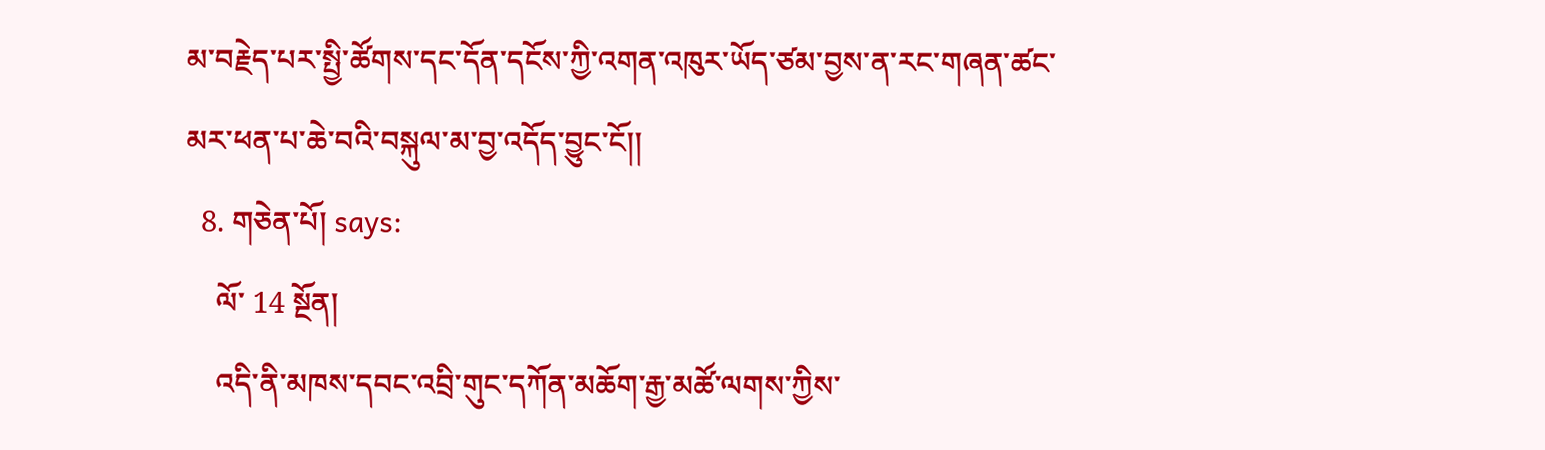མ་བརྗེད་པར་སྤྱི་ཚོགས་དང་དོན་དངོས་ཀྱི་འགན་འཁུར་ཡོད་ཙམ་བྱས་ན་རང་གཞན་ཚང་མར་ཕན་པ་ཆེ་བའི་བསྐུལ་མ་བྱ་འདོད་བྱུང་ངོ།།
  8. གཅེན་པོ། says:
    ལོ་ 14 སྔོན།
    འདི་ནི་མཁས་དབང་འབྲི་གུང་དཀོན་མཆོག་རྒྱ་མཚོ་ལགས་ཀྱིས་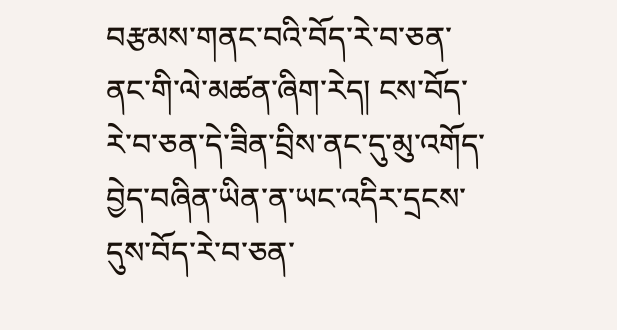བརྩམས་གནང་བའི་བོད་རེ་བ་ཅན་ནང་གི་ལེ་མཚན་ཞིག་རེད། ངས་བོད་རེ་བ་ཅན་དེ་ཟིན་བྲིས་ནང་དུ་མུ་འགོད་བྱེད་བཞིན་ཡིན་ན་ཡང་འདིར་དྲངས་དུས་བོད་རེ་བ་ཅན་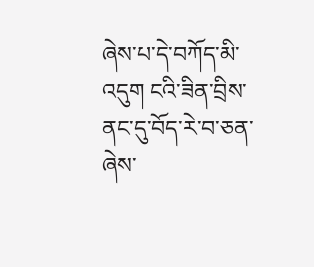ཞེས་པ་དེ་བཀོད་མི་འདུག ངའི་ཟིན་བྲིས་ནང་དུ་བོད་རེ་བ་ཅན་ཞེས་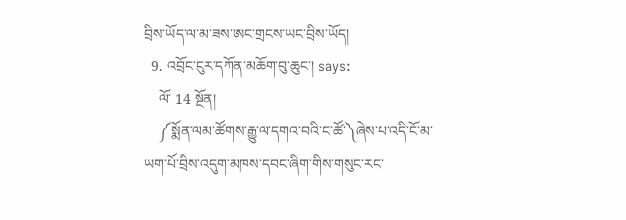བྲིས་ཡོད་ལ་མ་ཟས་ཨང་གྲངས་ཡང་བྲིས་ཡོད།
  9. འབྲོང་ངུར་དཀོན་མཆོག་བུ་ཆུང་། says:
    ལོ་ 14 སྔོན།
    ༼སྨོན་ལམ་ཚོགས་རྒྱུ་ལ་དགའ་བའི་ང་ཚོ་༽ཞེས་པ་འདི་ངོ་མ་ཡག་པོ་བྲིས་འདུག་མཁས་དབང་ཞིག་གིས་གསུང་རང་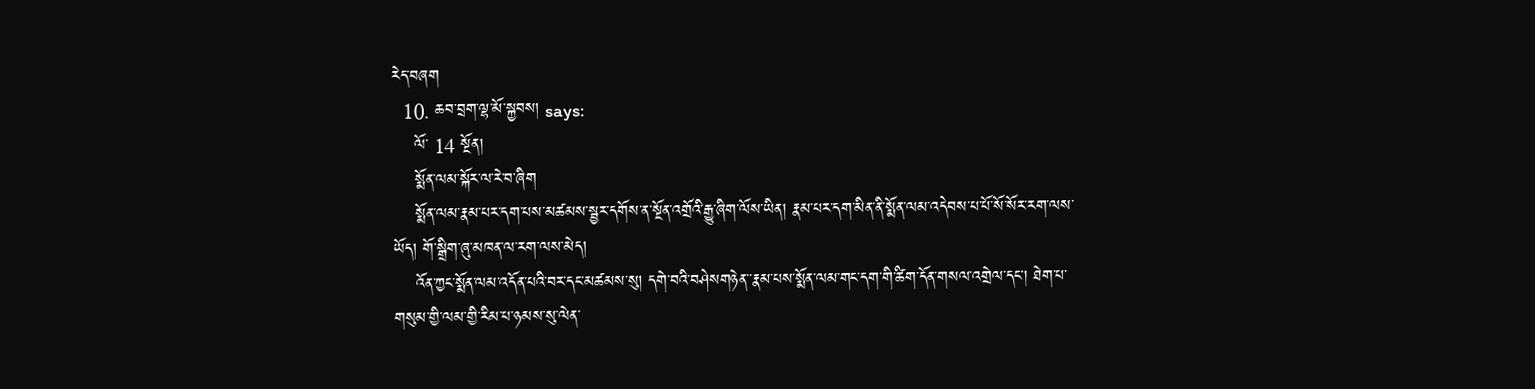རེད་བཞག
  10. ཆབ་བྲག་ལྷ་མོ་སྐྱབས། says:
    ལོ་ 14 སྔོན།
    སྨོན་ལམ་སྐོར་ལ་རེ་བ་ཞིག
    སྨོན་ལམ་རྣམ་པར་དག་པས་མཚམས་སྦྱར་དགོས་ན་སྔོན་འགྲོའི་རྒྱུ་ཞིག་ལོས་ཡིན། རྣམ་པར་དག་མིན་ནི་སྨོན་ལམ་འདེབས་པ་པོ་སོ་སོར་རག་ལས་ཡོད། གོ་སྒྲིག་ཞུ་མཁན་ལ་རག་ལས་མེད།
    འོན་ཀྱང་སྨོན་ལམ་འདོན་པའི་བར་དང་མཚམས་སུ། དགེ་བའི་བཤེསགཉེན་་རྣམ་པས་སྨོན་ལམ་གང་དག་གི་ཚིག་དོན་གསལ་འགྲེལ་དང། ཐེག་པ་གསུམ་གྱི་ལམ་གྱི་རིམ་པ་ཉམས་སུ་ལེན་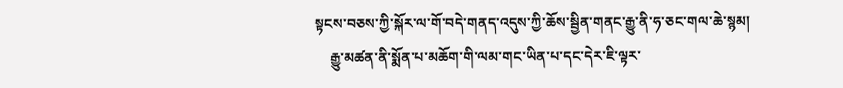སྟངས་བཅས་ཀྱི་སྐོར་ལ་གོ་བདེ་གནད་འདུས་ཀྱི་ཆོས་སྦྱིན་གནང་རྒྱུ་ནི་ཧ་ཅང་གལ་ཆེ་སྙམ།
    རྒྱུ་མཚན་ནི་སྨོན་པ་མཆོག་གི་ལམ་གང་ཡིན་པ་དང་དེར་ཇི་ལྟར་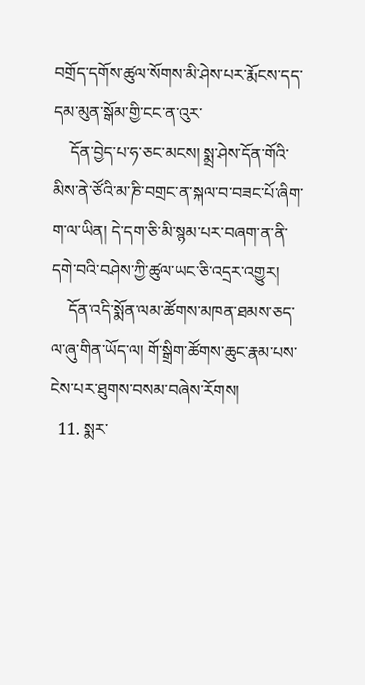བགྲོད་དགོས་ཚུལ་སོགས་མི་ཤེས་པར་རྨོངས་དད་དམ་མུན་སྒོམ་གྱི་ངང་ན་འུར་
    དོན་བྱེད་པ་ཧ་ཅང་མངས། སྨྲ་ཤེས་དོན་གོའི་མིས་ནེ་ཙོའི་མ་ཎི་བགྲང་ན་སྐལ་བ་བཟང་པོ་ཞིག་ག་ལ་ཡིན། དེ་དག་ཅི་མི་སྙམ་པར་བཞག་ན་ནི་དགེ་བའི་བཤེས་ཀྱི་ཚུལ་ཡང་ཅི་འདྲར་འགྱུར།
    དོན་འདི་སྨོན་ལམ་ཚོགས་མཁན་ཐམས་ཅད་ལ་ཞུ་གིན་ཡོད་ལ། གོ་སྒྲིག་ཚོགས་ཆུང་རྣམ་པས་ངེས་པར་ཐུགས་བསམ་བཞེས་རོགས།
  11. སྨར་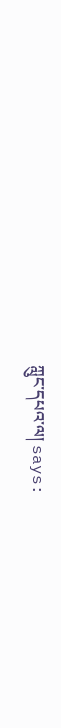ཀླུང་དཔའ་ལ། says: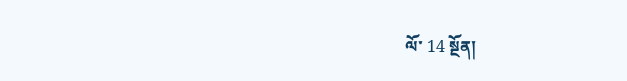ལོ་ 14 སྔོན།